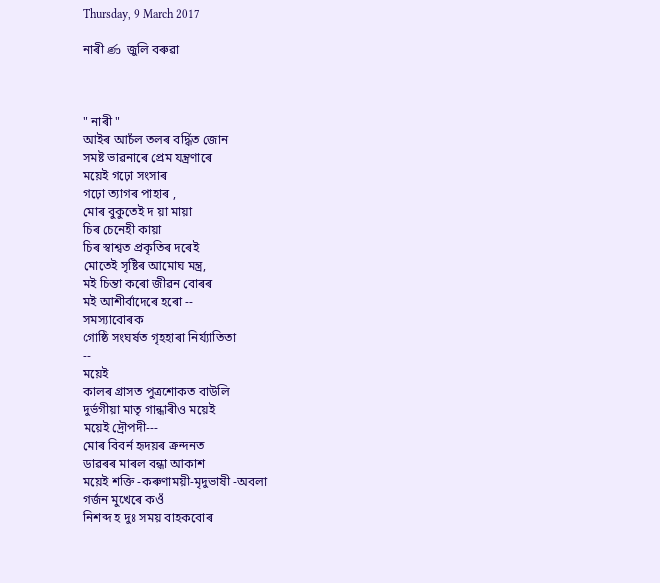Thursday, 9 March 2017

নাৰী ණ জুলি বৰুৱা



" নাৰী "
আইৰ আচঁল তলৰ বৰ্দ্ধিত জোন
সমষ্ট ভাৱনাৰে প্ৰেম যন্ত্ৰণাৰে
ময়েই গঢ়ো সংসাৰ
গঢ়ো ত্যাগৰ পাহাৰ ,
মোৰ বুকুতেই দ য়া মায়া
চিৰ চেনেহী কায়া
চিৰ স্বাশ্বত প্ৰকৃতিৰ দৰেই
মোতেই সৃষ্টিৰ আমোঘ মন্ত্ৰ,
মই চিন্তা কৰো জীৱন বোৰৰ
মই আশীৰ্বাদেৰে হৰো --
সমস্যাবোৰক
গোষ্ঠি সংঘৰ্ষত গৃহহাৰা নিৰ্য্যাতিতা
--
ময়েই
কালৰ গ্ৰাসত পুত্ৰশোকত বাউলি
দুৰ্ভগীয়া মাতৃ গান্ধাৰীও ময়েই
ময়েই দ্ৰৌপদী---
মোৰ বিবৰ্ন হৃদয়ৰ ক্ৰন্দনত
ডাৱৰৰ মাৰল বন্ধা আকাশ
ময়েই শক্তি -কৰুণাময়ী-মৃদুভাষী -অবলা
গৰ্জন মুখেৰে কওঁ
নিশব্দ হ দুঃ সময় বাহকবোৰ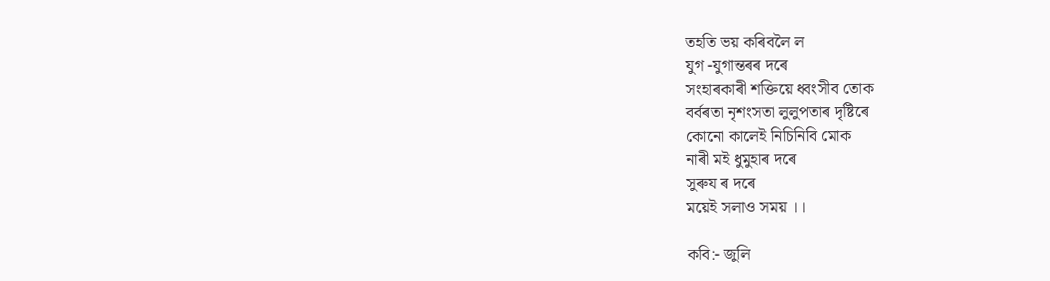তহতি ভয় কৰিবলৈ ল
যুগ -যুগান্তৰৰ দৰে
সংহাৰকাৰী শক্তিয়ে ধ্বংসীব তোক
বৰ্বৰতা নৃশংসতা লুলুপতাৰ দৃষ্টিৰে
কোনো কালেই নিচিনিবি মোক
নাৰী মই ধুমুহাৰ দৰে
সুৰুয ৰ দৰে
ময়েই সলাও সময় ।।

কবি:- জুলি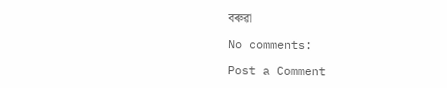বৰুৱা

No comments:

Post a Comment